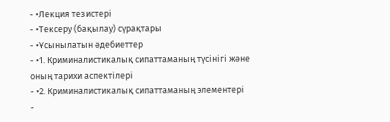- •Лекция тезистері
- •Тексеру (бақылау) сүрақтары
- •Ұсынылатын әдебиеттер
- •1. Криминалистикалық сипаттаманың түсінігі және оның тарихи аспектілері
- •2. Криминалистикалық сипаттаманың элементері
-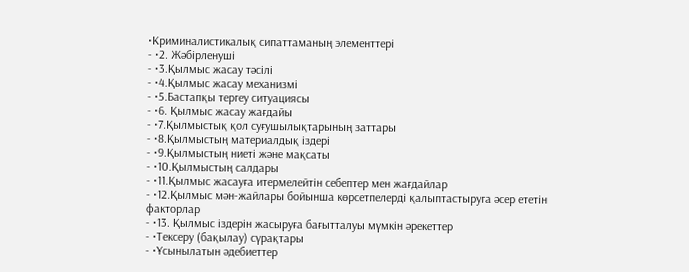•Криминалистикалық сипаттаманың элементтері
- •2. Жәбірленуші
- •3.Қылмыс жасау тәсілі
- •4.Қылмыс жасау механизмі
- •5.Бастапқы тергеу ситуациясы
- •6. Қылмыс жасау жағдайы
- •7.Қылмыстық қол суғушылықтарының заттары
- •8.Қылмыстың материалдық іздері
- •9.Қылмыстың ниеті және мақсаты
- •10.Қылмыстың салдары
- •11.Қылмыс жасауға итермелейтін себептер мен жағдайлар
- •12.Қылмыс мән-жайлары бойынша көрсетпелерді қалыптастыруга әсер ететін факторлар
- •13. Қылмыс іздерін жасыруға бағытталуы мүмкін әрекеттер
- •Тексеру (бақылау) сүрақтары
- •Ұсынылатын әдебиеттер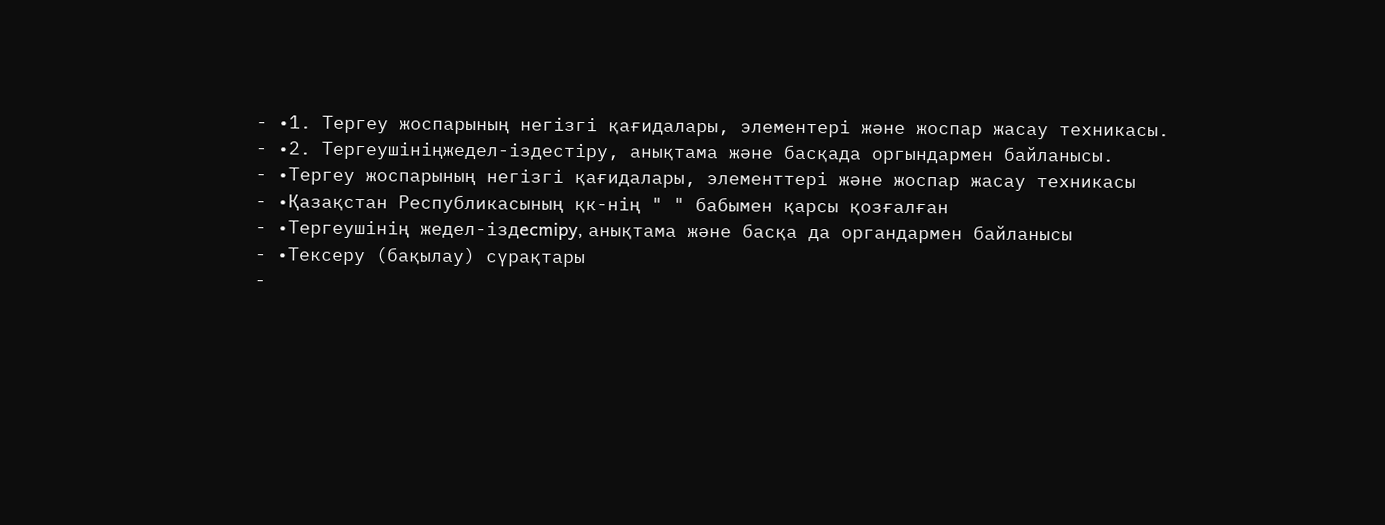- •1. Тергеу жоспарының негізгі қағидалары, элементері және жоспар жасау техникасы.
- •2. Тергеушініңжедел-іздестіру, анықтама және басқада оргындармен байланысы.
- •Тергеу жоспарының негізгі қағидалары, элементтері және жоспар жасау техникасы
- •Қазақстан Республикасының қк-нің " " бабымен қарсы қозғалған
- •Тергеушінің жедел-іздecmipy, анықтама және басқа да органдармен байланысы
- •Тексеру (бақылау) сүрақтары
-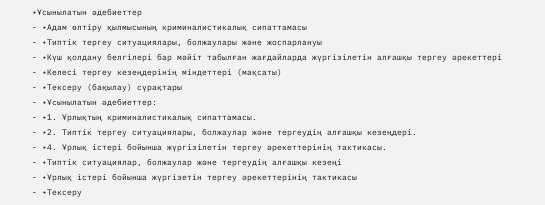•Ұсынылатын әдебиеттер
- •Адам өлтіру қылмысының криминалистикалық сипаттамасы
- •Типтік тергеу ситуациялары, болжаулары және жоспарлануы
- •Күш қолдану белгілері бар мәйіт табылған жағдайларда жүргізілетін алғашқы тергеу әрекеттері
- •Келесі тергеу кезеңдерінің міндеттері (мақсаты)
- •Тексеру (бақылау) сүрақтары
- •Ұсынылатын әдебиеттер:
- •1. Ұрлықтың криминалистикалық сипаттамасы.
- •2. Типтік тергеу ситуациялары, болжаулар және тергеудің алғашқы кезеңдері.
- •4. Ұрлық істері бойынша жүргізілетін тергеу әрекеттерінің тактикасы.
- •Типтік ситуациялар, болжаулар және тергеудің алғашқы кезеңі
- •Ұрлық істері бойынша жүргізетін тергеу әрекеттерінің тактикасы
- •Тексеру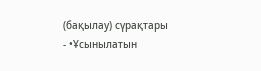(бақылау) сүрақтары
- •Ұсынылатын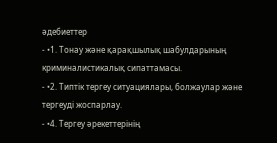әдебиеттер
- •1. Тонау және қарақшылық шабулдарының криминалистикалық сипаттамасы.
- •2. Типтік тергеу ситуациялары, болжаулар және тергеуді жоспарлау.
- •4. Тергеу әрекеттерінің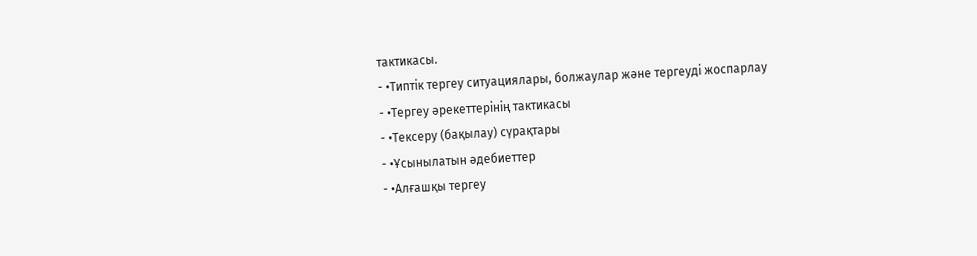тактикасы.
- •Типтік тергеу ситуациялары, болжаулар және тергеуді жоспарлау
- •Тергеу әрекеттерінің тактикасы
- •Тексеру (бақылау) сүрақтары
- •Ұсынылатын әдебиеттер
- •Алғашқы тергеу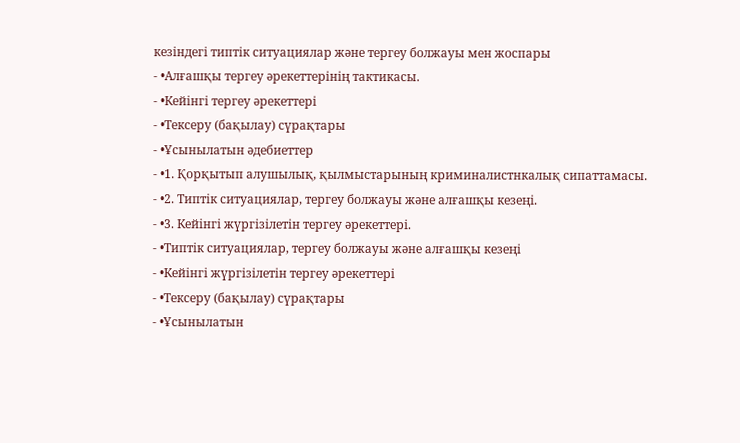кезіндегі типтік ситуациялар және тергеу болжауы мен жоспары
- •Алғашқы тергеу әрекеттерінің тактикасы.
- •Кейінгі тергеу әрекеттері
- •Тексеру (бақылау) сүрақтары
- •Ұсынылатын әдебиеттер
- •1. Қорқытып алушылық, қылмыстарының криминалистнкалық сипаттамасы.
- •2. Типтік ситуациялар, тергеу болжауы және алғашқы кезеңі.
- •3. Кейінгі жүргізілетін тергеу әрекеттері.
- •Типтік ситуациялар, тергеу болжауы және алғашқы кезеңі
- •Кейінгі жүргізілетін тергеу әрекеттері
- •Тексеру (бақылау) сүрақтары
- •Ұсынылатын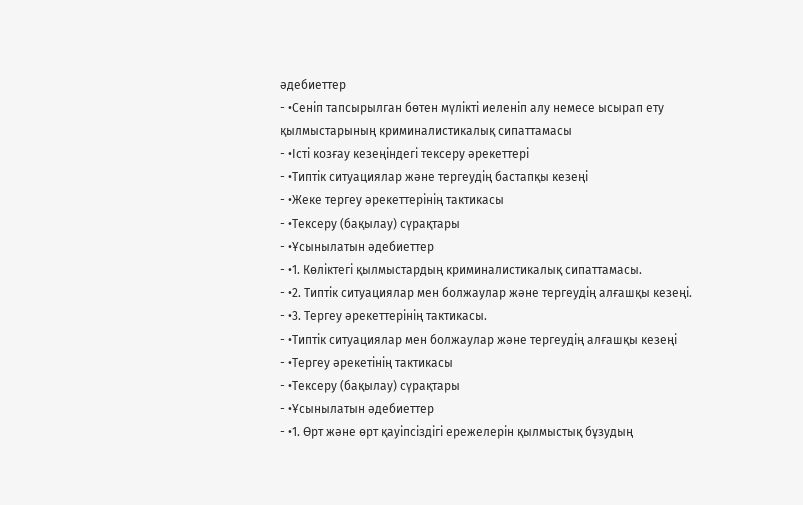әдебиеттер
- •Сеніп тапсырылган бөтен мүлікті иеленіп алу немесе ысырап ету қылмыстарының криминалистикалық сипаттамасы
- •Істі козғау кезеңіндегі тексеру әрекеттері
- •Типтік ситуациялар және тергеудің бастапқы кезеңі
- •Жеке тергеу әрекеттерінің тактикасы
- •Тексеру (бақылау) сүрақтары
- •Ұсынылатын әдебиеттер
- •1. Көліктегі қылмыстардың криминалистикалық сипаттамасы.
- •2. Типтік ситуациялар мен болжаулар және тергеудің алғашқы кезеңі.
- •3. Тергеу әрекеттерінің тактикасы.
- •Типтік ситуациялар мен болжаулар және тергеудің алғашқы кезеңі
- •Тергеу әрекетінің тактикасы
- •Тексеру (бақылау) сүрақтары
- •Ұсынылатын әдебиеттер
- •1. Өрт және өрт қауіпсіздігі ережелерін қылмыстық бұзудың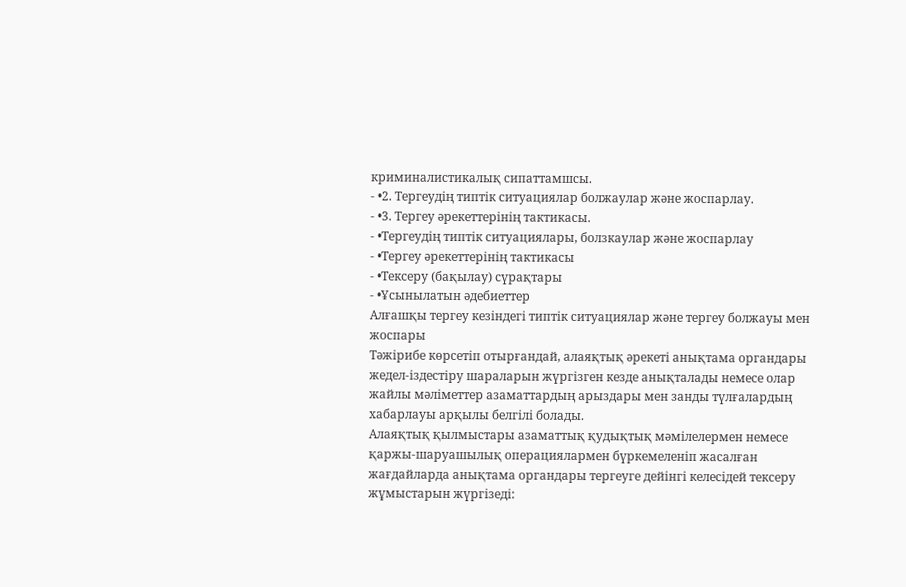криминалистикалық сипаттамшсы.
- •2. Тергеудің типтік ситуациялар болжаулар және жоспарлау.
- •3. Тергеу әрекеттерінің тактикасы.
- •Тергеудің типтік ситуациялары, болзкаулар және жоспарлау
- •Тергеу әрекеттерінің тактикасы
- •Тексеру (бақылау) сүрақтары
- •Ұсынылатын әдебиеттер
Алғашқы тергеу кезіндегі типтік ситуациялар және тергеу болжауы мен жоспары
Тәжірибе көрсетіп отырғандай, алаяқтық әрекеті анықтама органдары жедел-іздестіру шараларын жүргізген кезде анықталады немесе олар жайлы мәліметтер азаматтардың арыздары мен занды түлғалардың хабарлауы арқылы белгілі болады.
Алаяқтық қылмыстары азаматтық қудықтық мәмілелермен немесе қаржы-шаруашылық операциялармен бүркемеленіп жасалған жағдайларда анықтама органдары тергеуге дейінгі келесідей тексеру жұмыстарын жүргізеді: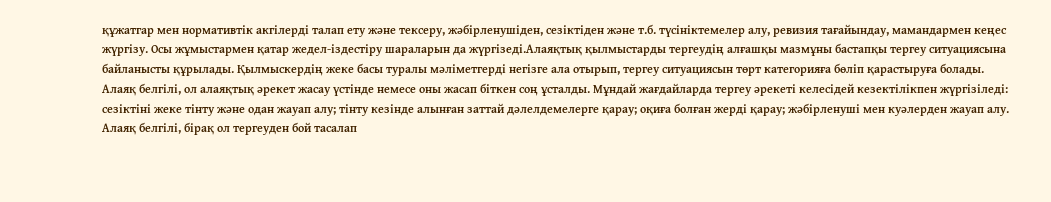құжатгар мен нормативтік акгілерді талап ету және тексеру, жәбірленушіден, сезіктіден және т.б. түсініктемелер алу, ревизия тағайындау, мамандармен кеңес жүргізу. Осы жұмыстармен қатар жедел-іздестіру шараларын да жүргізеді.Алаяқтық қылмыстарды тергеудің алғашқы мазмұны бастапқы тергеу ситуациясына байланысты құрылады. Қылмыскердің жеке басы туралы мәліметгерді негізге ала отырып, тергеу ситуациясын төрт категорияға бөліп қарастыруға болады.
Алаяқ белгілі, ол алаяқтық әрекет жасау үстінде немесе оны жасап біткен соң ұсталды. Мұндай жағдайларда тергеу әрекеті келесідей кезектілікпен жүргізіледі: сезіктіні жеке тінту және одан жауап алу; тінту кезінде алынған заттай дәлелдемелерге қарау; оқиға болған жерді қарау; жәбірленуші мен куәлерден жауап алу.
Алаяқ белгілі, бірақ ол тергеуден бой тасалап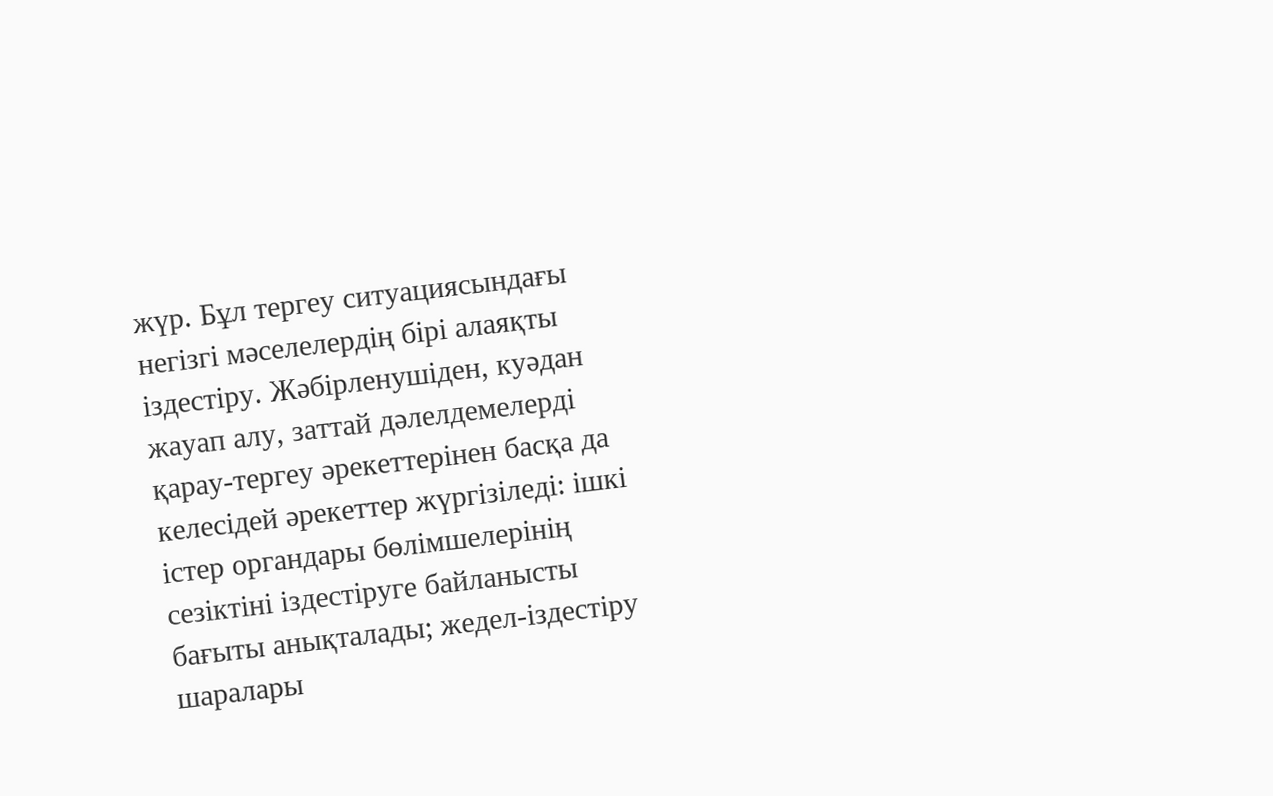жүр. Бұл тергеу ситуациясындағы негізгі мәселелердің бірі алаяқты іздестіру. Жәбірленушіден, куәдан жауап алу, заттай дәлелдемелерді қарау-тергеу әрекеттерінен басқа да келесідей әрекеттер жүргізіледі: ішкі істер органдары бөлімшелерінің сезіктіні іздестіруге байланысты бағыты анықталады; жедел-іздестіру шаралары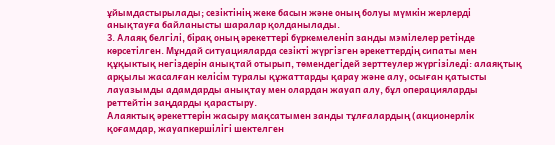ұйымдастырылады; сезіктінің жеке басын және оның болуы мүмкін жерлерді анықтауға байланысты шаралар қолданылады.
3. Алаяқ белгілі, бірақ оның әрекеттері бүркемеленіп занды мэмілелер ретінде көрсетілген. Мұндай ситуацияларда сезікті жүргізген әрекеттердің сипаты мен құқыктық негіздерін анықтай отырып, төмендегідей зерттеулер жүргізіледі: алаяқтық арқылы жасалған келісім туралы құжаттарды қарау және алу, осыған қатысты лауазымды адамдарды анықтау мен олардан жауап алу, бұл операцияларды реттейтін заңдарды қарастыру.
Алаяктық әрекеттерін жасыру мақсатымен занды тұлғалардың (акционерлік қоғамдар, жауапкершілігі шектелген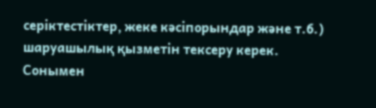серіктестіктер, жеке кәсіпорындар және т.б.) шаруашылық қызметін тексеру керек. Сонымен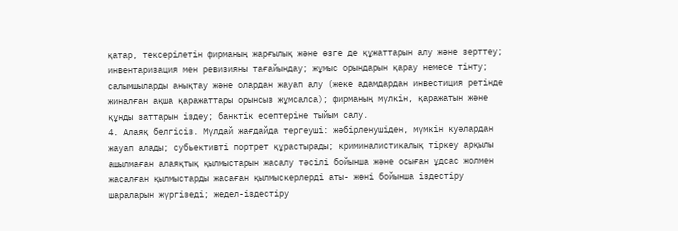қатар, тексерілетін фирманың жарғылық және өзге де құжаттарын алу және зерттеу; инвентаризация мен ревизияны тағайындау; жұмыс орындарын қарау немесе тінту; салымшыларды анықтау және олардан жауап алу (жеке адамдардан инвестиция ретінде жиналған ақша қаражаттары орынсыз жұмсалса); фирманың мүлкін, қаражатын және құнды заттарын іздеу; банктік есептеріне тыйым салу.
4. Алаяқ белгісіз. Мүлдай жағдайда тергеуші: жәбірленушіден, мүмкін куәлардан жауап алады; субьективті портрет құрастырады; криминалистикалық тіркеу арқылы ашылмаған алаяқтық қылмыстарын жасалу тәсілі бойынша және осыған ұдсас жолмен жасалған қылмыстарды жасаған қылмыскерлерді аты- жөні бойынша іздестіру шараларын жүргізеді; жедел-іздестіру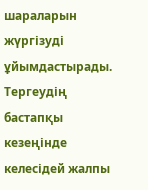шараларын жүргізуді ұйымдастырады.
Тергеудің бастапқы кезеңінде келесідей жалпы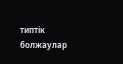типтік болжаулар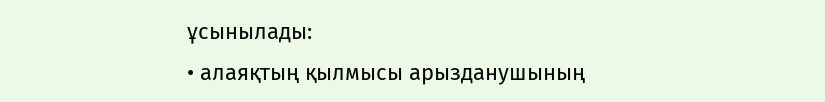ұсынылады:
• алаяқтың қылмысы арызданушының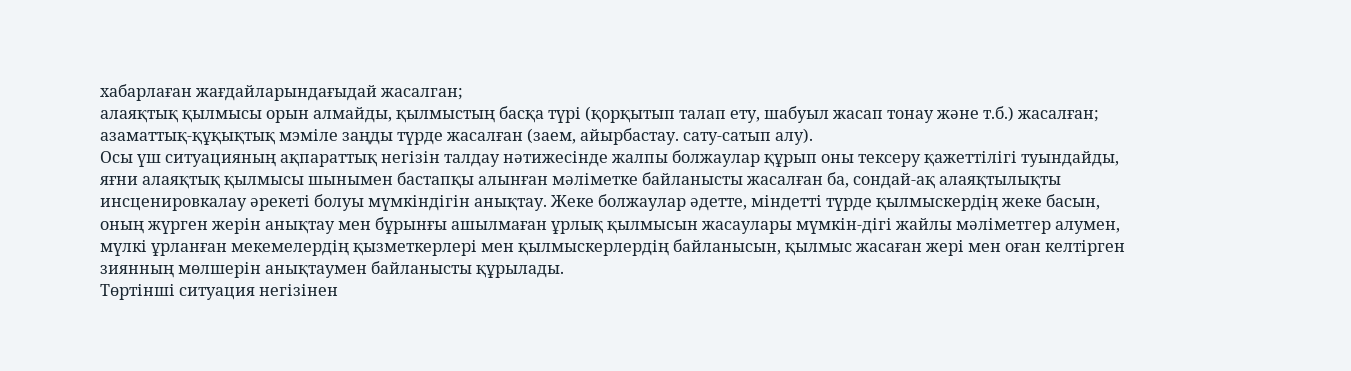хабарлаған жағдайларындағыдай жасалган;
алаяқтық қылмысы орын алмайды, қылмыстың басқа түрі (қорқытып талап ету, шабуыл жасап тонау және т.б.) жасалған;
азаматтық-құқықтық мэміле заңды түрде жасалған (заем, айырбастау. сату-сатып алу).
Осы үш ситуацияның ақпараттық негізін талдау нәтижесінде жалпы болжаулар құрып оны тексеру қажеттілігі туындайды, яғни алаяқтық қылмысы шынымен бастапқы алынған мәліметке байланысты жасалған ба, сондай-ақ алаяқтылықты инсценировкалау әрекеті болуы мүмкіндігін анықтау. Жеке болжаулар әдетте, міндетті түрде қылмыскердің жеке басын, оның жүрген жерін анықтау мен бұрынғы ашылмаған ұрлық қылмысын жасаулары мүмкін-дігі жайлы мәліметгер алумен, мүлкі ұрланған мекемелердің қызметкерлері мен қылмыскерлердің байланысын, қылмыс жасаған жері мен оған келтірген зиянның мөлшерін анықтаумен байланысты құрылады.
Төртінші ситуация негізінен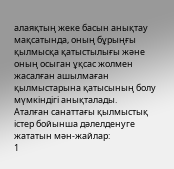алаяқтың жеке басын анықтау мақсатында, оның бұрыңғы қылмысқа қатыстылығы және оның осыган ұқсас жолмен жасалған ашылмаған қылмыстарына қатысының болу мүмкіндігі анықталады.
Аталған санаттағы қылмыстық істер бойынша дәлелденуге жататын мән-жайлар:
1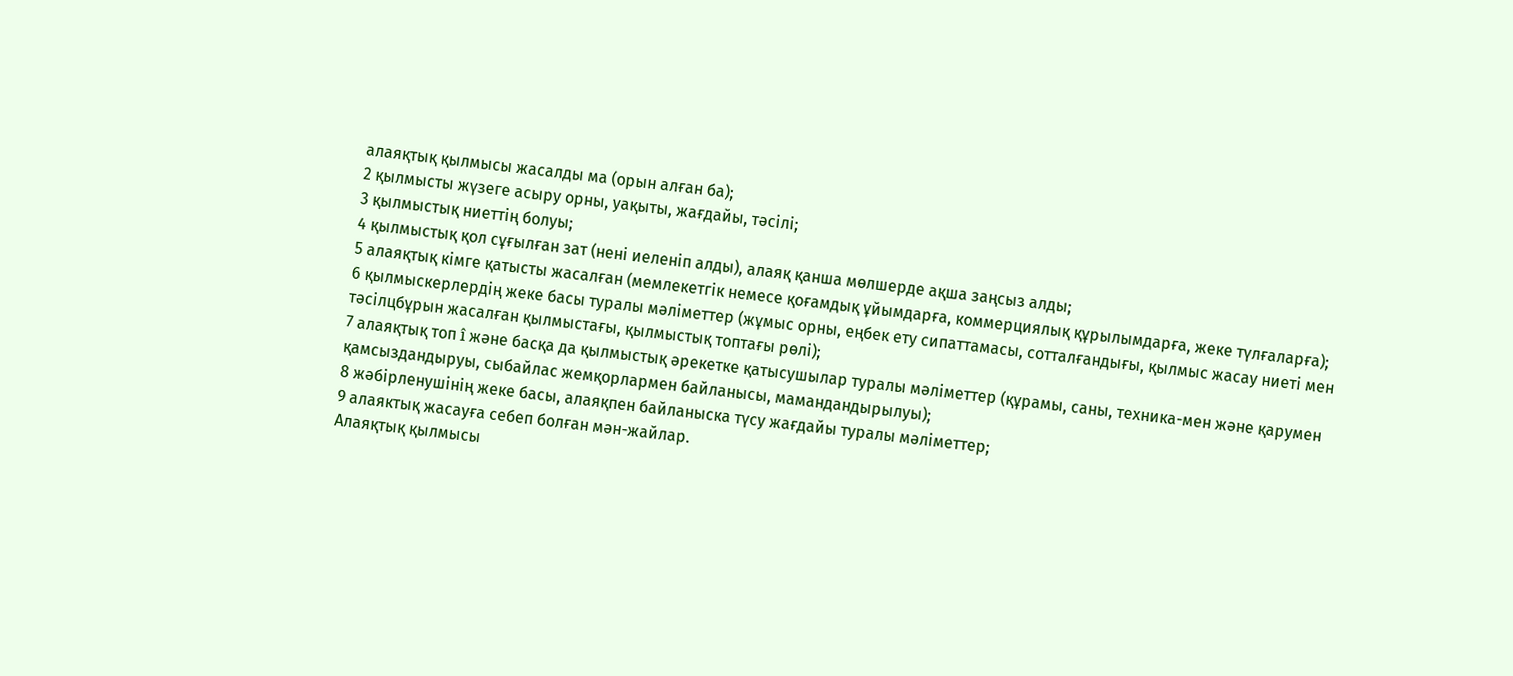алаяқтық қылмысы жасалды ма (орын алған ба);
2 қылмысты жүзеге асыру орны, уақыты, жағдайы, тәсілі;
3 қылмыстық ниеттің болуы;
4 қылмыстық қол сұғылған зат (нені иеленіп алды), алаяқ қанша мөлшерде ақша заңсыз алды;
5 алаяқтық кімге қатысты жасалған (мемлекетгік немесе қоғамдық ұйымдарға, коммерциялық құрылымдарға, жеке түлғаларға);
6 қылмыскерлердің жеке басы туралы мәліметтер (жұмыс орны, еңбек ету сипаттамасы, сотталғандығы, қылмыс жасау ниеті мен тәсілцбұрын жасалған қылмыстағы, қылмыстық топтағы рөлі);
7 алаяқтық топ î және басқа да қылмыстық әрекетке қатысушылар туралы мәліметтер (құрамы, саны, техника-мен және қарумен қамсыздандыруы, сыбайлас жемқорлармен байланысы, мамандандырылуы);
8 жәбірленушінің жеке басы, алаяқпен байланыска түсу жағдайы туралы мәліметтер;
9 алаяктық жасауға себеп болған мән-жайлар.
Алаяқтық қылмысы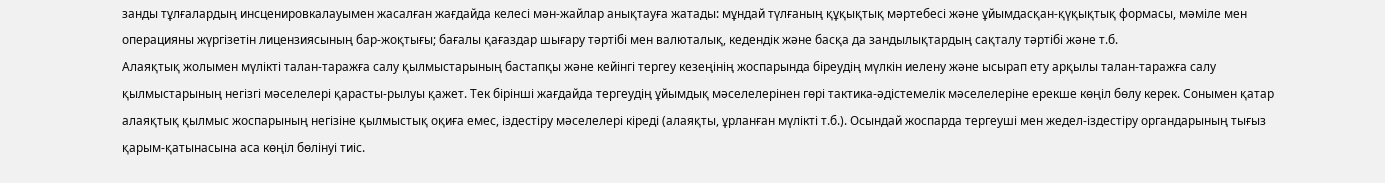занды тұлғалардың инсценировкалауымен жасалған жағдайда келесі мән-жайлар анықтауға жатады: мұндай түлғаның құқықтық мәртебесі және ұйымдасқан-қүқықтық формасы, мәміле мен операцияны жүргізетін лицензиясының бар-жоқтығы; бағалы қағаздар шығару тәртібі мен валюталық, кедендік және басқа да зандылықтардың сақталу тәртібі және т.б.
Алаяқтық жолымен мүлікті талан-таражға салу қылмыстарының бастапқы және кейінгі тергеу кезеңінің жоспарында біреудің мүлкін иелену және ысырап ету арқылы талан-таражға салу қылмыстарының негізгі мәселелері қарасты-рылуы қажет. Тек бірінші жағдайда тергеудің ұйымдық мәселелерінен гөрі тактика-әдістемелік мәселелеріне ерекше көңіл бөлу керек. Сонымен қатар алаяқтық қылмыс жоспарының негізіне қылмыстық оқиға емес, іздестіру мәселелері кіреді (алаяқты, ұрланған мүлікті т.б.). Осындай жоспарда тергеуші мен жедел-іздестіру органдарының тығыз қарым-қатынасына аса көңіл бөлінуі тиіс.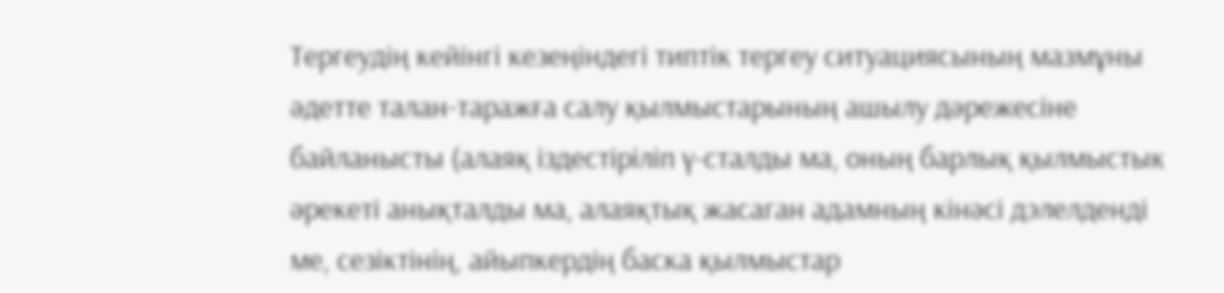Тергеудің кейінгі кезеңіндегі типтік тергеу ситуациясының мазмұны әдетте талан-таражға салу қылмыстарының ашылу дәрежесіне байланысты (алаяқ іздестіріліп ү-сталды ма, оның барлық қылмыстык әрекеті анықталды ма, алаяқтық жасаган адамның кінәсі дэлелденді ме, сезіктінің, айыпкердің баска қылмыстар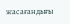жасағандығы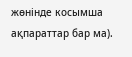жөнінде косымша ақпараттар бар ма).